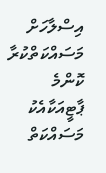އިސްލާހަށް މަސައްކަތްކުރާ ކޮންމެ ޕާޓީއަކާއެކު މަސައްކަތް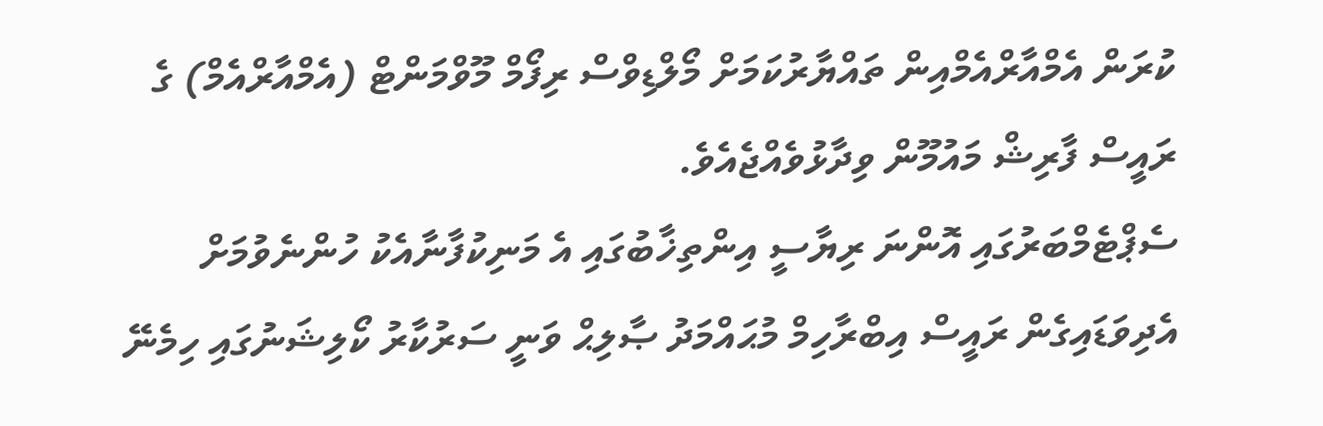ކުރަން އެމްއާރްއެމްއިން ތައްޔާރުކަމަށް މޯލްޑިވްސް ރިފޯމް މޫވްމަންޓް (އެމްއާރްއެމް) ގެ ރައީސް ފާރިޝް މައުމޫން ވިދާޅުވެއްޖެއެވެ.
ސެޕްޓެމްބަރުގައި އޮންނަ ރިޔާސީ އިންތިޚާބުގައި އެ މަނިކުފާނާއެކު ހުންނެވުމަށް އެދިވަޑައިގެން ރައީސް އިބްރާހިމް މުޙައްމަދު ޞާލިޙް ވަނީ ސަރުކާރު ކޯލިޝަނުގައި ހިމެނޭ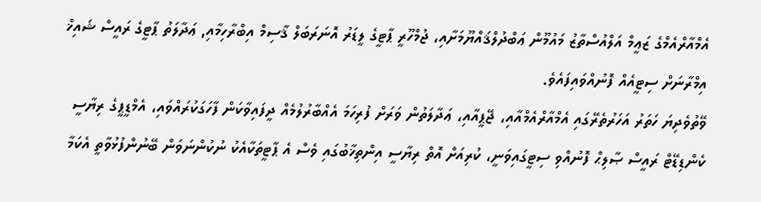އެމްއާރްއެމްގެ ޒަޢީމް އަލްއުސްތާޒު މައުމޫން ޢަބްދުލްޤައްޔޫމަށާއި، ޖުމްހޫރީ ޕާޓީގެ ލީޑަރު އޮނަރަބަލް ޤާސިމް އިބްރާހިމާއި, ޢަދާލަތު ޕާޓީގެ ރައީސް ޝައިޚް އިމްރާނަށް ސިޓީއެއް ފޮނުއްވައިފައެވެ.
ވޭތުވެދިޔަ ހަތަރު އަހަރުތެރޭގައި އެމްއާރްއެމްއާއި، ޖޭޕީއާއި، ޢަދާލަތުން ވަރަށް ފުރިހަމަ އެއްބާރުލުމެއް ދީފައިވާކަން ފާހަގަކުރައްވައި، އެމްޑީޕީގެ ރިޔާސީ ކެންޑިޑޭޓް ރައީސް ޞާލިޙް ފޮނުއްވި ސިޓީގައިވަނީ، ކުރިއަށް އޮތް ރިޔާސީ އިންތިޚާބުގައި ވެސް އެ ޕާޓީތަކާއެކު ނުކުންނަވަން ބޭނުންފުޅުވާތީ އެކަމާ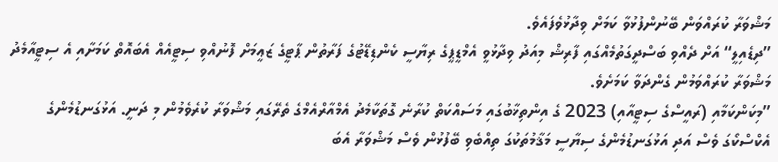މަޝްވަރާ ކުރައްވަން ބޭނުންފުޅުވާ ކަމަށް ވިދާޅުވެފައެވެ.
”ދިޑެއިލީ“ އަށް ދެއްވި ބަސްދީގަތުމެއްގައި ފާރިޝް މިއަދު ވިދާޅުވީ އެމްޑީޕީގެ ރިޔާސީ ކެންޑިޑޭޓުގެ ފަރާތުން ޕާޓީގެ ޒަޢީމަށް ފޮނުއްވި ސިޓީއެއް އެބައޮތް ކަމަށާއި އެ ސިޓީއާމެދު މަޝްވަރާ ކުރައްވަމުން ގެންދަވާ ކަމަށެވެ.
”މިކަންކަމާއި (ރައީސްގެ ސިޓީއާއި) 2023 ގެ އިންތިޚާބުގައި މަސައްކަތް ކުރާނެ ގޮތަކާމެދު އެމްއާރްއެމްގެ ތެރޭގައި މަޝްވަރާ ކުރެވެމުން މި ދަނީ. އަޅުގަނޑުމެންގެ އެކްސްކޯގަ ވެސް އަދި އަޅުގަނޑުމެންގެ ސިޔާސީ މަޤާމުތަކުގަ ތިއްބެވި ބޭފުޅުން ވެސް މަޝްވަރާ އެބަ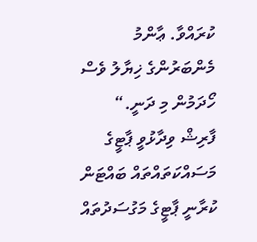ކުރައްވާ. ޢާންމު މެންބަރުންގެ ޚިޔާލު ވެސް ހޯދަމުން މި ދަނީ.“
ފާރިޝް ވިދާޅުވީ ޕާޓީގެ މަސައްކަތައްތައް ބައްޓަން ކުރާނީ ޕާޓީގެ މަގުސަދުތައް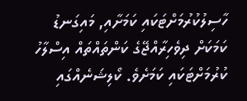ހާސިލުކުރުމަށްޓަކައި ކަމަށާއި, މައިގަނޑު ކަމަކަށް ދިވެހިރާއްޖޭގެ ކަންތައްތައް އިސްލާހު ކުރުމަށްޓަކައި ކަމަށެވެ. ކޯލިޝަނެއްގައި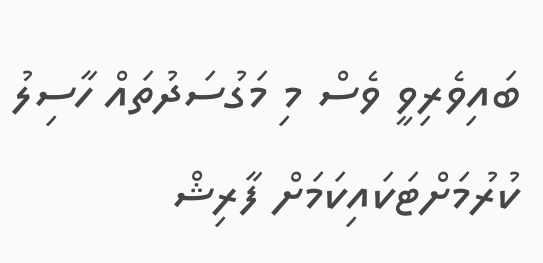ބައިވެރިވީ ވެސް މި މަގުސަދުތައް ހާސިލު ކުރުމަށްޓަކައިކަމަށް ފާރިޝް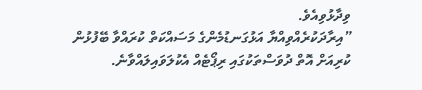ވިދާޅުވިއެވެ.
”އިރާދަކުރެއްވިއްޔާ އަޅުގަނޑުމެންގެ މަސައްކަތް ކުރައްވާ ބޭފުޅުން ކުރިއަށް އޮތް ދުވަސްތަކުގައި ރިޕޯޓެއް އެކުލަވައިލައްވާނެ.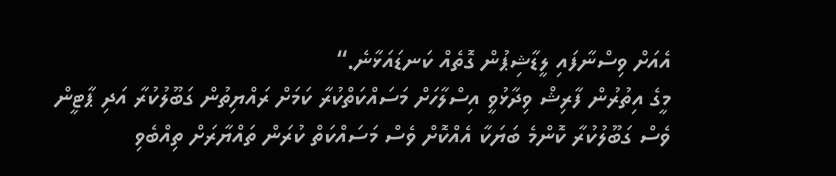އެއަށް ވިސްނާފައި ލީޑާޝިޕުން ގޮތެއް ކަނޑައަޅާނެ.“
މީގެ އިތުރުން ފާރިޝް ވިދާޅުވީ އިސްލާހަށް މަސައްކަތްކުރާ ކަމަށް ރައްޔިތުން ގަބޫލުކުރާ އަދި ޕާޓީން ވެސް ގަބޫލުކުރާ ކޮންމެ ބަޔަކާ އެއްކޮށް ވެސް މަސައްކަތް ކުރަން ތައްޔާރަށް ތިއްބެވި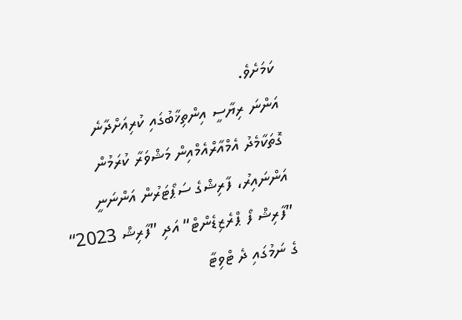ކަމަށެވެ.
އަންނަ ރިޔާސީ އިންތިޚާބުގައި ކުރިއަށްދާނެ ގޮތަކާމެދު އެމްއާރްއެމްއިން މަޝްވަރާ ކުރަމުން އަންނައިރު، ފާރިޝްގެ ސަޕޯޓަރުން އަންނަނީ ”ފާރިޝް ފޯ ޕްރެޒިޑެންޓް“ އަދި ”ފާރިޝް 2023“ ގެ ނަމުގައި ދެ ޓްވިޓާ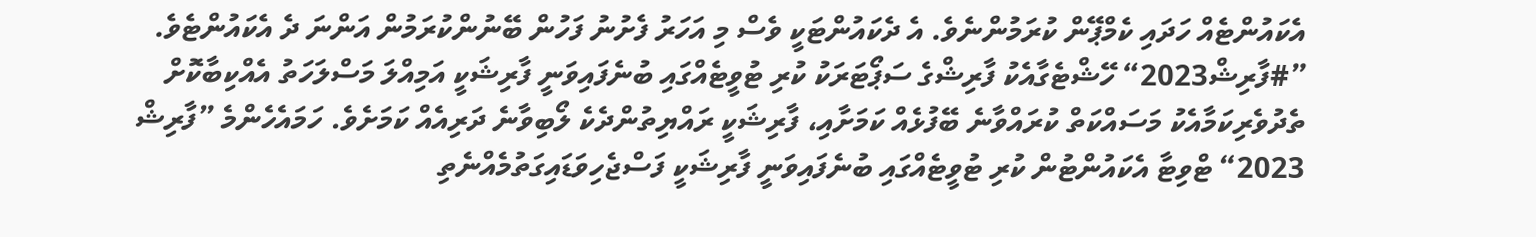އެކައުންޓެއް ހަދައި ކެމްޕޭން ކުރަމުންނެވެ. އެ ދެކައުންޓަކީ ވެސް މި އަހަރު ފެށުނު ފަހުން ބޭނުންކުރަމުން އަންނަ ދެ އެކައުންޓެވެ.
”#ފާރިޝް2023“ ހޭޝްޓެގާއެކު ފާރިޝްގެ ސަޕޯޓަރަކު ކުރި ޓުވީޓެއްގައި ބުނެފައިވަނީ ފާރިޝަކީ އަމިއްލަ މަސްލަހަތު އެއްކިބާކޮށް ތެދުވެރިކަމާއެކު މަސައްކަތް ކުރައްވާނެ ބޭފުޅެއް ކަމަށާއި، ފާރިޝަކީ ރައްޔިތުންދެކެ ލޯބިވާނެ ދަރިއެއް ކަމަށެވެ. ހަމައެހެންމެ ”ފާރިޝް 2023“ ޓްވިޓާ އެކައުންޓުން ކުރި ޓުވީޓެއްގައި ބުނެފައިވަނީ ފާރިޝަކީ ފަސްޖެހިވަޑައިގަތުމެއްނެތި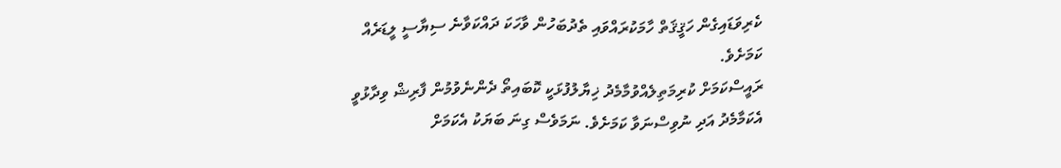ކެރިވަޑައިގެން ހަޤީޤަތް ހާމަކުރައްވައި ތެދުބަހުން ވާހަކަ ދައްކަވާނެ ސިޔާސީ ލީޑަރެއް ކަމަށެވެ.
ރައީސްކަމަށް ކުރިމަތިލެއްވުމާމެދު ޚިޔާލުފުޅަކީ ކޮބައިތޯ ދެންނެވުމުން ފާރިޝް ވިދާޅުވީ އެކަމާމެދު އަދި ނުވިސްނަވާ ކަމަށެވެ. ނަމަވެސް ގިނަ ބަޔަކު އެކަމަށް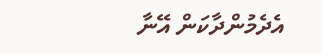އެދެމުންދާކަން އޭނާ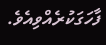ފާހަގަކުރެއްވިއެވެ.